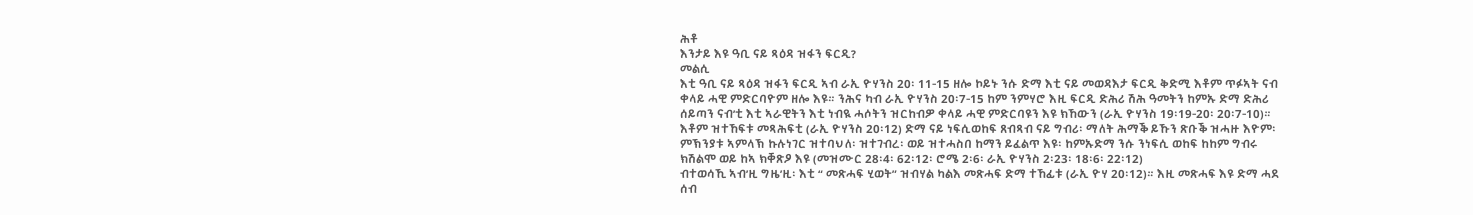ሕቶ
እንታይ እዩ ዓቢ ናይ ጻዕዳ ዝፋን ፍርዲ?
መልሲ
እቲ ዓቢ ናይ ጻዕዳ ዝፋን ፍርዲ ኣብ ራኢ ዮሃንስ 20፡ 11-15 ዘሎ ኮይኑ ንሱ ድማ እቲ ናይ መወዳእታ ፍርዲ ቅድሚ እቶም ጥፉኣት ናብ ቀላይ ሓዊ ምድርባዮም ዘሎ እዩ። ንሕና ካብ ራኢ ዮሃንስ 20፡7-15 ከም ንምሃሮ እዚ ፍርዲ ድሕሪ ሽሕ ዓመትን ከምኡ ድማ ድሕሪ ሰይጣን ናብ’ቲ እቲ ኣራዊትን እቲ ነብዪ ሓሶትን ዝርከብዎ ቀላይ ሓዊ ምድርባዩን እዩ ክኸውን (ራኢ ዮሃንስ 19፡19-20፡ 20፡7-10)። እቶም ዝተኸፍቱ መጻሕፍቲ (ራኢ ዮሃንስ 20፡12) ድማ ናይ ነፍሲወከፍ ጸብጻብ ናይ ግብሪ፡ ማለት ሕማቕ ይኹን ጽቡቕ ዝሓዙ እዮም፡ ምኽንያቱ ኣምላኽ ኩሉነገር ዝተባህለ፡ ዝተገብረ፡ ወይ ዝተሓስበ ከማን ይፈልጥ እዩ፡ ከምኡድማ ንሱ ንነፍሲ ወከፍ ከከም ግብሩ ክሽልሞ ወይ ከኣ ክቐጽዖ እዩ (መዝሙር 28፡4፡ 62፡12፡ ሮሜ 2፡6፡ ራኢ ዮሃንስ 2፡23፡ 18፡6፡ 22፡12)
ብተወሳኺ ኣብ’ዚ ግዜ’ዚ፡ እቲ “ መጽሓፍ ሂወት” ዝብሃል ካልእ መጽሓፍ ድማ ተኸፊቱ (ራኢ ዮሃ 20፡12)። እዚ መጽሓፍ እዩ ድማ ሓደ ሰብ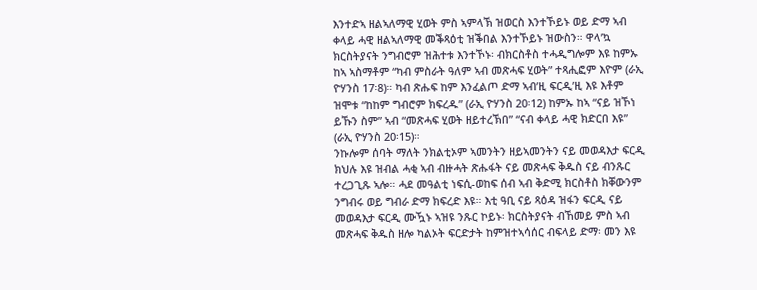እንተድኣ ዘልኣለማዊ ሂወት ምስ ኣምላኽ ዝወርስ እንተኾይኑ ወይ ድማ ኣብ ቀላይ ሓዊ ዘልኣለማዊ መቕጻዕቲ ዝቕበል እንተኾይኑ ዝውስን። ዋላ’ኳ ክርስትያናት ንግብሮም ዝሕተቱ እንተኾኑ፡ ብክርስቶስ ተሓዲግሎም እዩ ከምኡ ከኣ ኣስማቶም “ካብ ምስራት ዓለም ኣብ መጽሓፍ ሂወት” ተጻሒፎም እዮም (ራኢ ዮሃንስ 17፡8)። ካብ ጽሑፍ ከም እንፈልጦ ድማ ኣብ’ዚ ፍርዲ’ዚ እዩ እቶም ዝሞቱ “ከከም ግብሮም ክፍረዱ” (ራኢ ዮሃንስ 20፡12) ከምኡ ከኣ “ናይ ዝኾነ ይኹን ስም” ኣብ “መጽሓፍ ሂወት ዘይተረኽበ” “ናብ ቀላይ ሓዊ ክድርበ እዩ” (ራኢ ዮሃንስ 20፡15)።
ንኩሎም ሰባት ማለት ንክልቲኦም ኣመንትን ዘይኣመንትን ናይ መወዳእታ ፍርዲ ክህሉ እዩ ዝብል ሓቂ ኣብ ብዙሓት ጽሑፋት ናይ መጽሓፍ ቅዱስ ናይ ብንጹር ተረጋጊጹ ኣሎ። ሓደ መዓልቲ ነፍሲ-ወከፍ ሰብ ኣብ ቅድሚ ክርስቶስ ክቐውንም ንግብሩ ወይ ግብራ ድማ ክፍረድ እዩ። እቲ ዓቢ ናይ ጻዕዳ ዝፋን ፍርዲ ናይ መወዳእታ ፍርዲ ሙዃኑ ኣዝዩ ንጹር ኮይኑ፡ ክርስትያናት ብኸመይ ምስ ኣብ መጽሓፍ ቅዱስ ዘሎ ካልኦት ፍርድታት ከምዝተኣሳሰር ብፍላይ ድማ፡ መን እዩ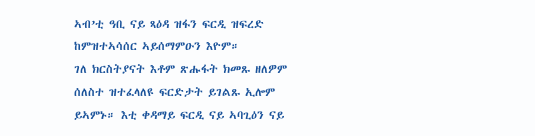ኣብ’ቲ ዓቢ ናይ ጻዕዳ ዝፋን ፍርዲ ዝፍረድ ከምዝተኣሳሰር ኣይሰማምዑን እዮም።
ገለ ክርስትያናት እቶም ጽሑፋት ክመጹ ዘለዎም ሰለስተ ዝተፈላለዩ ፍርድታት ይገልጹ ኢሎም ይኣምኑ። እቲ ቀዳማይ ፍርዲ ናይ ኣባጊዕን ናይ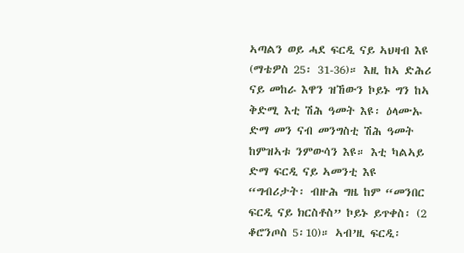ኣጣልን ወይ ሓደ ፍርዲ ናይ ኣህዛብ እዩ (ማቴዎስ 25፡ 31-36)። እዚ ከኣ ድሕሪ ናይ መከራ እዋን ዝኸውን ኮይኑ ግን ከኣ ቅድሚ እቲ ሽሕ ዓመት እዩ፡ ዕላሙኡ ድማ መን ናብ መንግስቲ ሽሕ ዓመት ከምዝኣቱ ንምውሳን እዩ። እቲ ካልኣይ ድማ ፍርዲ ናይ ኣመንቲ እዩ “ግብሪታት፡ ብዙሕ ግዜ ከም “መንበር ፍርዲ ናይ ክርስቶስ” ኮይኑ ይጥቀስ፡ (2 ቆሮንጦስ 5፡10)። ኣብ’ዚ ፍርዲ፡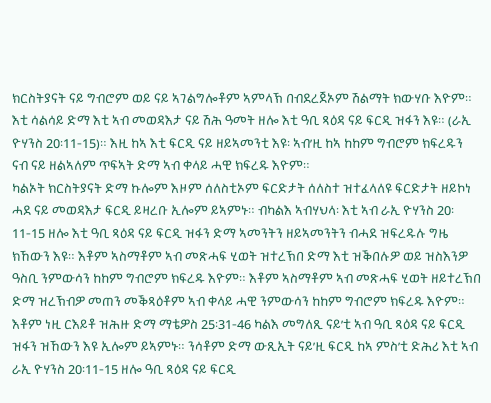ክርስትያናት ናይ ግብሮም ወይ ናይ ኣገልግሎቶም ኣምላኽ በብደረጀኦም ሽልማት ክውሃቡ እዮም። እቲ ሳልሳይ ድማ እቲ ኣብ መወዳእታ ናይ ሽሕ ዓመት ዘሎ እቲ ዓቢ ጻዕዳ ናይ ፍርዲ ዝፋን እዩ። (ራኢ ዮሃንስ 20፡11-15)። እዚ ከኣ እቲ ፍርዲ ናይ ዘይኣመንቲ እዩ፡ ኣብ’ዚ ከኣ ከከም ግብሮም ክፍረዱን ናብ ናይ ዘልኣለም ጥፍኣት ድማ ኣብ ቀላይ ሓዊ ክፍረዱ እዮም።
ካልኦት ክርስትያናት ድማ ኩሎም እዞም ሰለስቲኦም ፍርድታት ሰለስተ ዝተፈላለዩ ፍርድታት ዘይኮነ ሓደ ናይ መወዳእታ ፍርዲ ይዛረቡ ኢሎም ይኣምኑ። ብካልእ ኣብሃህላ፡ እቲ ኣብ ራኢ ዮሃንስ 20፡ 11-15 ዘሎ እቲ ዓቢ ጻዕዳ ናይ ፍርዲ ዝፋን ድማ ኣመንትን ዘይኣመንትን ብሓደ ዝፍረዱሉ ግዜ ክኸውን እዩ። እቶም ኣስማቶም ኣብ መጽሓፍ ሂወት ዝተረኽበ ድማ እቲ ዝቕበሉዎ ወይ ዝስእንዎ ዓስቢ ንምውሳን ከከም ግብሮም ክፍረዱ እዮም። እቶም ኣስማቶም ኣብ መጽሓፍ ሂወት ዘይተረኽበ ድማ ዝረኽብዎ መጠን መቕጻዕቶም ኣብ ቀላይ ሓዊ ንምውሳን ከከም ግብሮም ክፍረዱ እዮም። እቶም ነዚ ርእይቶ ዝሕዙ ድማ ማቴዎስ 25፡31-46 ካልእ መግለጺ ናይ’ቲ ኣብ ዓቢ ጻዕዳ ናይ ፍርዲ ዝፋን ዝኸውን እዩ ኢሎም ይኣምኑ። ንሳቶም ድማ ውጺኢት ናይ’ዚ ፍርዲ ከኣ ምስ’ቲ ድሕሪ እቲ ኣብ ራኢ ዮሃንስ 20፡11-15 ዘሎ ዓቢ ጻዕዳ ናይ ፍርዲ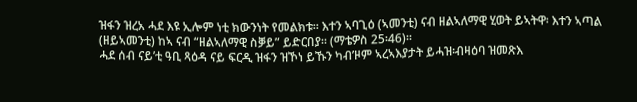ዝፋን ዝረአ ሓደ እዩ ኢሎም ነቲ ክውንነት የመልክቱ። እተን ኣባጊዕ (ኣመንቲ) ናብ ዘልኣለማዊ ሂወት ይኣትዋ፡ እተን ኣጣል (ዘይኣመንቲ) ከኣ ናብ “ዘልኣለማዊ ስቓይ” ይድርበያ። (ማቴዎስ 25፡46)።
ሓደ ሰብ ናይ’ቲ ዓቢ ጻዕዳ ናይ ፍርዲ ዝፋን ዝኾነ ይኹን ካብ’ዞም ኣረኣእያታት ይሓዝ፡ብዛዕባ ዝመጽእ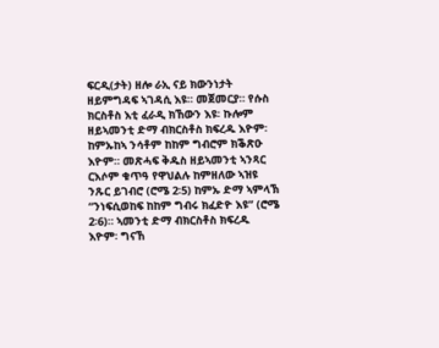ፍርዲ(ታት) ዘሎ ራኢ ናይ ክውንነታት ዘይምግዳፍ ኣገዳሲ እዩ። መጀመርያ። የሱስ ክርስቶስ እቲ ፈራዲ ክኸውን እዩ፡ ኩሎም ዘይኣመንቲ ድማ ብክርስቶስ ክፍረዱ እዮም፡ ከምኡከኣ ንሳቶም ከከም ግብሮም ክቕጽዑ እዮም። መጽሓፍ ቅዱስ ዘይኣመንቲ ኣንጻር ርእሶም ቁጥዓ የዋህልሉ ከምዘለው ኣዝዩ ንጹር ይገብሮ (ሮሜ 2፡5) ከምኡ ድማ ኣምላኽ “ንነፍሲወከፍ ከከም ግብሩ ክፈድዮ እዩ” (ሮሜ 2፡6)። ኣመንቲ ድማ ብክርስቶስ ክፍረዱ እዮም፡ ግናኸ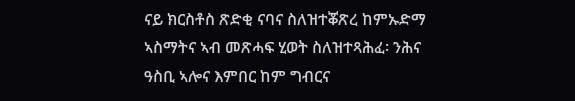ናይ ክርስቶስ ጽድቂ ናባና ስለዝተቖጽረ ከምኡድማ ኣስማትና ኣብ መጽሓፍ ሂወት ስለዝተጻሕፈ፡ ንሕና ዓስቢ ኣሎና እምበር ከም ግብርና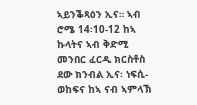ኣይንቕጻዕን ኢና። ኣብ ሮሜ 14፡10-12 ከኣ ኩላትና ኣብ ቅድሚ መንበር ፈርዲ ክርስቶስ ደው ክንብል ኢና፡ ነፍሲ-ወከፍና ከኣ ናብ ኣምላኽ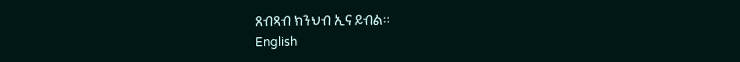ጸብጻብ ክንህብ ኢና ይብል።
English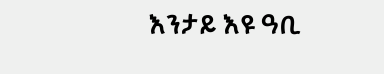እንታይ እዩ ዓቢ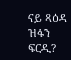ናይ ጻዕዳ ዝፋን ፍርዲ?